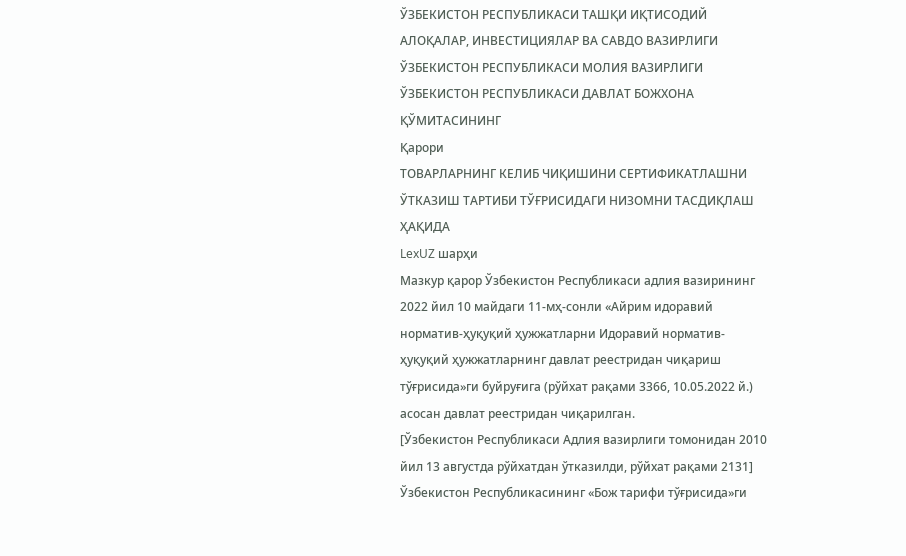ЎЗБЕКИСТОН РЕСПУБЛИКАСИ ТАШҚИ ИҚТИСОДИЙ АЛОҚАЛАР, ИНВЕСТИЦИЯЛАР ВА САВДО ВАЗИРЛИГИ ЎЗБЕКИСТОН РЕСПУБЛИКАСИ МОЛИЯ ВАЗИРЛИГИ ЎЗБЕКИСТОН РЕСПУБЛИКАСИ ДАВЛАТ БОЖХОНА ҚЎМИТАСИНИНГ
Қарори
ТОВАРЛАРНИНГ КЕЛИБ ЧИҚИШИНИ СЕРТИФИКАТЛАШНИ ЎТКАЗИШ ТАРТИБИ ТЎҒРИСИДАГИ НИЗОМНИ ТАСДИҚЛАШ ҲАҚИДА
LexUZ шарҳи
Мазкур қарор Ўзбекистон Республикаси адлия вазирининг 2022 йил 10 майдаги 11-мҳ-сонли «Айрим идоравий норматив-ҳуқуқий ҳужжатларни Идоравий норматив-ҳуқуқий ҳужжатларнинг давлат реестридан чиқариш тўғрисида»ги буйруғига (рўйхат рақами 3366, 10.05.2022 й.) асосан давлат реестридан чиқарилган.
[Ўзбекистон Республикаси Адлия вазирлиги томонидан 2010 йил 13 августда рўйхатдан ўтказилди, рўйхат рақами 2131]
Ўзбекистон Республикасининг «Бож тарифи тўғрисида»ги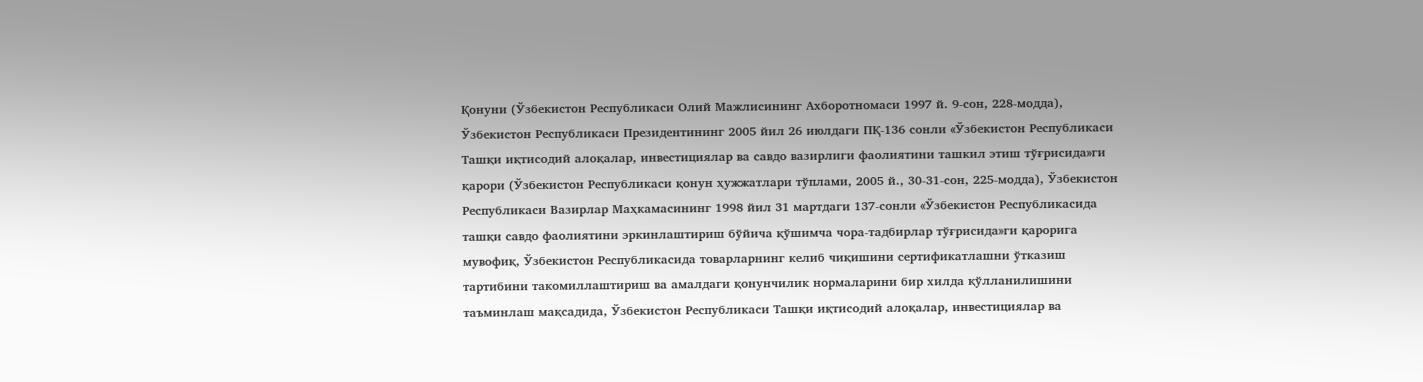Қонуни (Ўзбекистон Республикаси Олий Мажлисининг Ахборотномаси 1997 й. 9-сон, 228-модда), Ўзбекистон Республикаси Президентининг 2005 йил 26 июлдаги ПҚ-136 сонли «Ўзбекистон Республикаси Ташқи иқтисодий алоқалар, инвестициялар ва савдо вазирлиги фаолиятини ташкил этиш тўғрисида»ги қарори (Ўзбекистон Республикаси қонун ҳужжатлари тўплами, 2005 й., 30-31-сон, 225-модда), Ўзбекистон Республикаси Вазирлар Маҳкамасининг 1998 йил 31 мартдаги 137-сонли «Ўзбекистон Республикасида ташқи савдо фаолиятини эркинлаштириш бўйича қўшимча чора-тадбирлар тўғрисида»ги қарорига мувофиқ, Ўзбекистон Республикасида товарларнинг келиб чиқишини сертификатлашни ўтказиш тартибини такомиллаштириш ва амалдаги қонунчилик нормаларини бир хилда қўлланилишини таъминлаш мақсадида, Ўзбекистон Республикаси Ташқи иқтисодий алоқалар, инвестициялар ва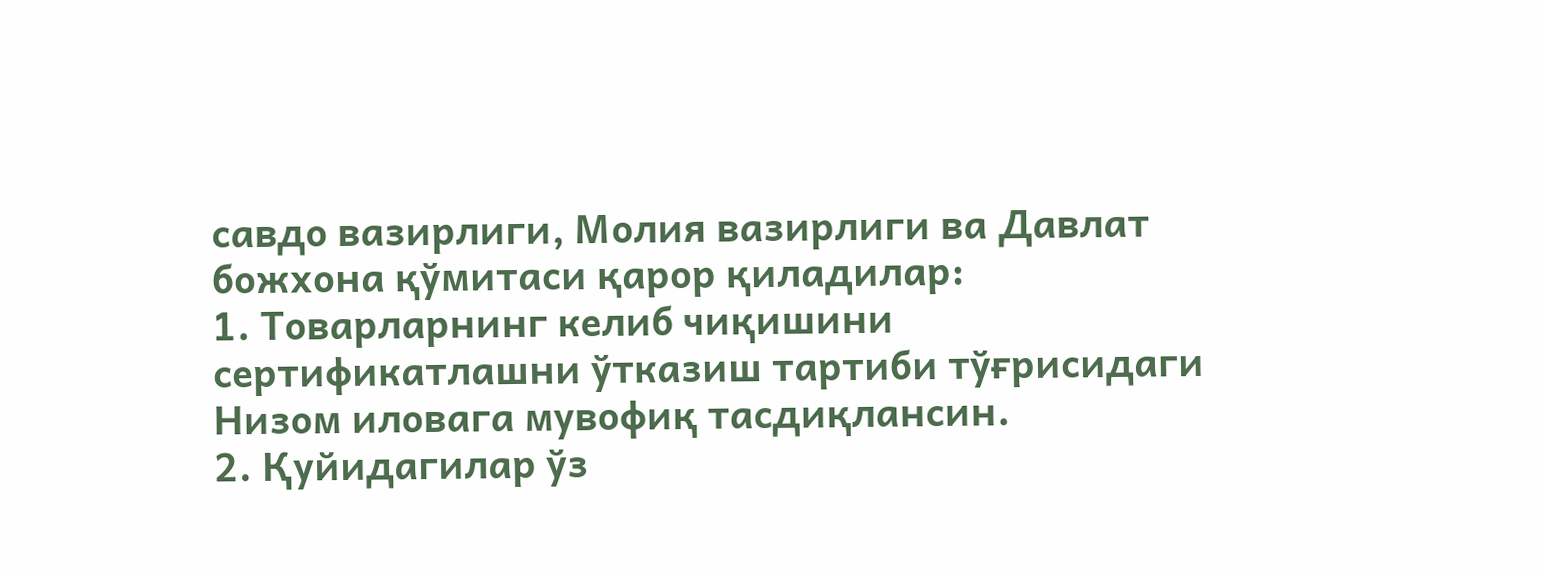савдо вазирлиги, Молия вазирлиги ва Давлат божхона қўмитаси қарор қиладилар:
1. Товарларнинг келиб чиқишини сертификатлашни ўтказиш тартиби тўғрисидаги Низом иловага мувофиқ тасдиқлансин.
2. Қуйидагилар ўз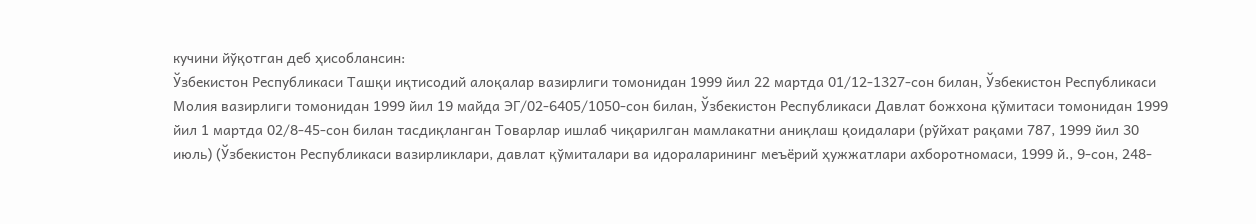кучини йўқотган деб ҳисоблансин:
Ўзбекистон Республикаси Ташқи иқтисодий алоқалар вазирлиги томонидан 1999 йил 22 мартда 01/12-1327-сон билан, Ўзбекистон Республикаси Молия вазирлиги томонидан 1999 йил 19 майда ЭГ/02-6405/1050-сон билан, Ўзбекистон Республикаси Давлат божхона қўмитаси томонидан 1999 йил 1 мартда 02/8-45-сон билан тасдиқланган Товарлар ишлаб чиқарилган мамлакатни аниқлаш қоидалари (рўйхат рақами 787, 1999 йил 30 июль) (Ўзбекистон Республикаси вазирликлари, давлат қўмиталари ва идораларининг меъёрий ҳужжатлари ахборотномаси, 1999 й., 9-сон, 248-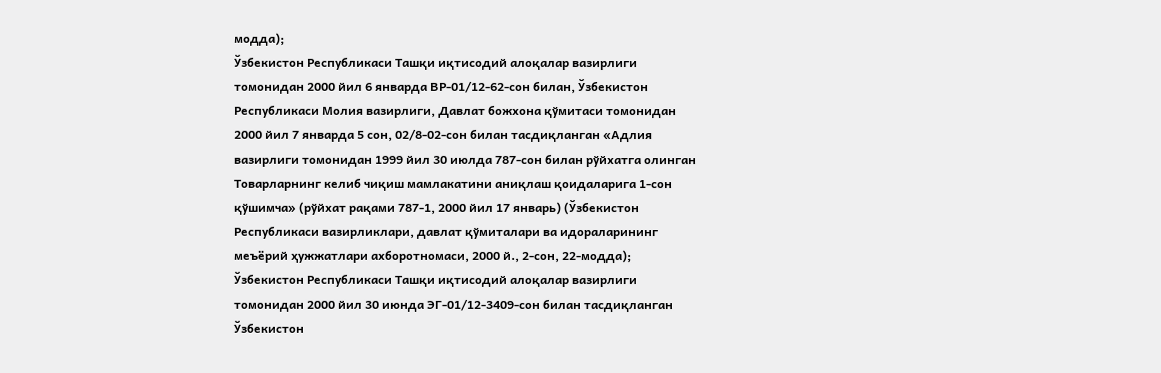модда);
Ўзбекистон Республикаси Ташқи иқтисодий алоқалар вазирлиги томонидан 2000 йил 6 январда ВР-01/12-62-сон билан, Ўзбекистон Республикаси Молия вазирлиги, Давлат божхона қўмитаси томонидан 2000 йил 7 январда 5 сон, 02/8-02-сон билан тасдиқланган «Адлия вазирлиги томонидан 1999 йил 30 июлда 787-сон билан рўйхатга олинган Товарларнинг келиб чиқиш мамлакатини аниқлаш қоидаларига 1-сон қўшимча» (рўйхат рақами 787-1, 2000 йил 17 январь) (Ўзбекистон Республикаси вазирликлари, давлат қўмиталари ва идораларининг меъёрий ҳужжатлари ахборотномаси, 2000 й., 2-сон, 22-модда);
Ўзбекистон Республикаси Ташқи иқтисодий алоқалар вазирлиги томонидан 2000 йил 30 июнда ЭГ-01/12-3409-сон билан тасдиқланган Ўзбекистон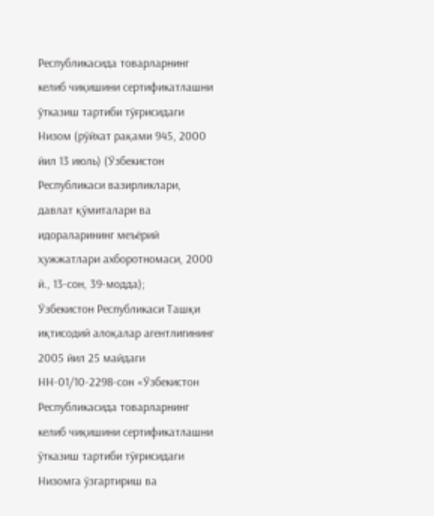Республикасида товарларнинг келиб чиқишини сертификатлашни ўтказиш тартиби тўғрисидаги Низом (рўйхат рақами 945, 2000 йил 13 июль) (Ўзбекистон Республикаси вазирликлари, давлат қўмиталари ва идораларининг меъёрий ҳужжатлари ахборотномаси, 2000 й., 13-сон, 39-модда);
Ўзбекистон Республикаси Ташқи иқтисодий алоқалар агентлигининг 2005 йил 25 майдаги НН-01/10-2298-сон «Ўзбекистон Республикасида товарларнинг келиб чиқишини сертификатлашни ўтказиш тартиби тўғрисидаги Низомга ўзгартириш ва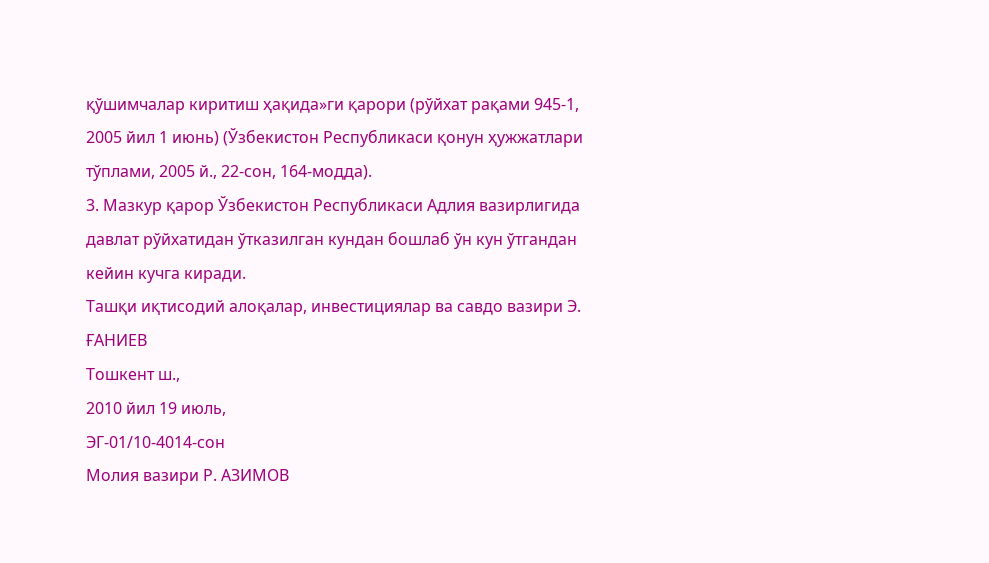қўшимчалар киритиш ҳақида»ги қарори (рўйхат рақами 945-1, 2005 йил 1 июнь) (Ўзбекистон Республикаси қонун ҳужжатлари тўплами, 2005 й., 22-сон, 164-модда).
3. Мазкур қарор Ўзбекистон Республикаси Адлия вазирлигида давлат рўйхатидан ўтказилган кундан бошлаб ўн кун ўтгандан кейин кучга киради.
Ташқи иқтисодий алоқалар, инвестициялар ва савдо вазири Э. ҒАНИЕВ
Тошкент ш.,
2010 йил 19 июль,
ЭГ-01/10-4014-сон
Молия вазири Р. АЗИМОВ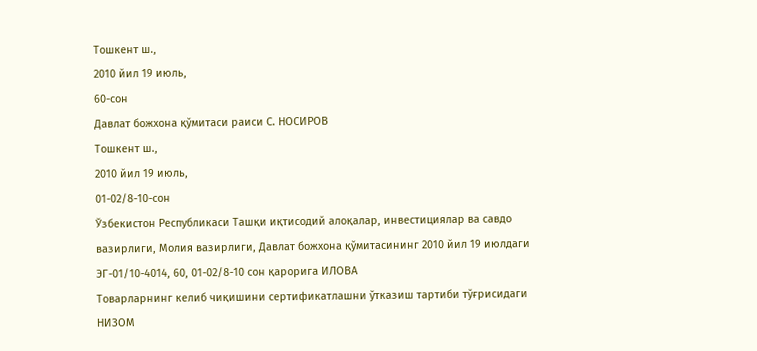Тошкент ш.,
2010 йил 19 июль,
60-сон
Давлат божхона қўмитаси раиси С. НОСИРОВ
Тошкент ш.,
2010 йил 19 июль,
01-02/8-10-сон
Ўзбекистон Республикаси Ташқи иқтисодий алоқалар, инвестициялар ва савдо вазирлиги, Молия вазирлиги, Давлат божхона қўмитасининг 2010 йил 19 июлдаги ЭГ-01/10-4014, 60, 01-02/8-10 сон қарорига ИЛОВА
Товарларнинг келиб чиқишини сертификатлашни ўтказиш тартиби тўғрисидаги
НИЗОМ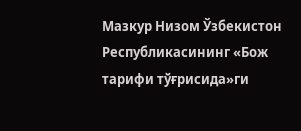Мазкур Низом Ўзбекистон Республикасининг «Бож тарифи тўғрисида»ги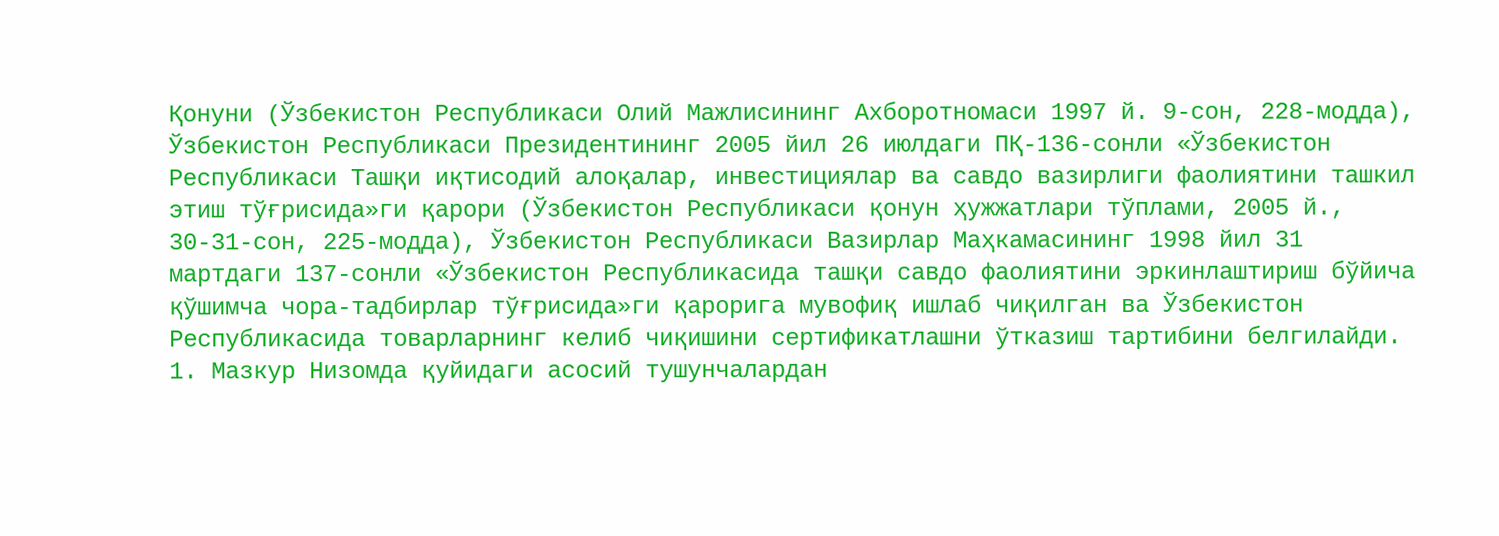Қонуни (Ўзбекистон Республикаси Олий Мажлисининг Ахборотномаси 1997 й. 9-сон, 228-модда), Ўзбекистон Республикаси Президентининг 2005 йил 26 июлдаги ПҚ-136-сонли «Ўзбекистон Республикаси Ташқи иқтисодий алоқалар, инвестициялар ва савдо вазирлиги фаолиятини ташкил этиш тўғрисида»ги қарори (Ўзбекистон Республикаси қонун ҳужжатлари тўплами, 2005 й., 30-31-сон, 225-модда), Ўзбекистон Республикаси Вазирлар Маҳкамасининг 1998 йил 31 мартдаги 137-сонли «Ўзбекистон Республикасида ташқи савдо фаолиятини эркинлаштириш бўйича қўшимча чора-тадбирлар тўғрисида»ги қарорига мувофиқ ишлаб чиқилган ва Ўзбекистон Республикасида товарларнинг келиб чиқишини сертификатлашни ўтказиш тартибини белгилайди.
1. Мазкур Низомда қуйидаги асосий тушунчалардан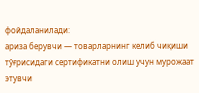фойдаланилади:
ариза берувчи — товарларнинг келиб чиқиши тўғрисидаги сертификатни олиш учун мурожаат этувчи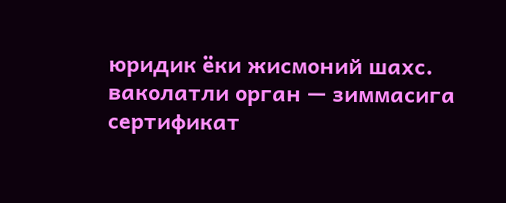юридик ёки жисмоний шахс.
ваколатли орган — зиммасига сертификат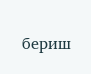бериш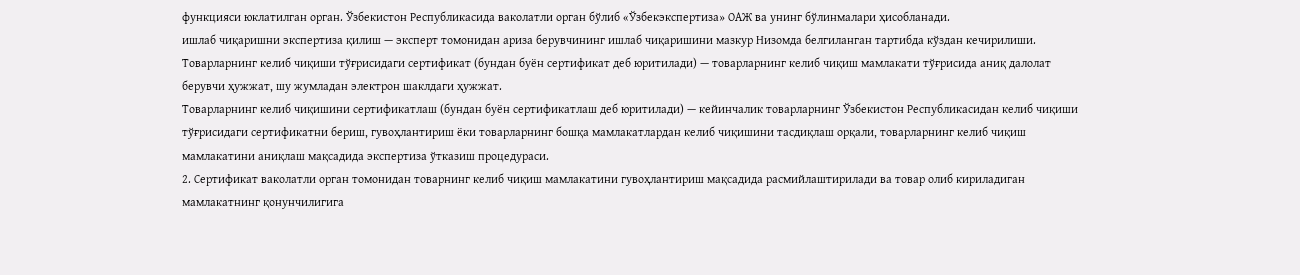функцияси юклатилган орган. Ўзбекистон Республикасида ваколатли орган бўлиб «Ўзбекэкспертиза» ОАЖ ва унинг бўлинмалари ҳисобланади.
ишлаб чиқаришни экспертиза қилиш — эксперт томонидан ариза берувчининг ишлаб чиқаришини мазкур Низомда белгиланган тартибда кўздан кечирилиши.
Товарларнинг келиб чиқиши тўғрисидаги сертификат (бундан буён сертификат деб юритилади) — товарларнинг келиб чиқиш мамлакати тўғрисида аниқ далолат берувчи ҳужжат, шу жумладан электрон шаклдаги ҳужжат.
Товарларнинг келиб чиқишини сертификатлаш (бундан буён сертификатлаш деб юритилади) — кейинчалик товарларнинг Ўзбекистон Республикасидан келиб чиқиши тўғрисидаги сертификатни бериш, гувоҳлантириш ёки товарларнинг бошқа мамлакатлардан келиб чиқишини тасдиқлаш орқали, товарларнинг келиб чиқиш мамлакатини аниқлаш мақсадида экспертиза ўтказиш процедураси.
2. Сертификат ваколатли орган томонидан товарнинг келиб чиқиш мамлакатини гувоҳлантириш мақсадида расмийлаштирилади ва товар олиб кириладиган мамлакатнинг қонунчилигига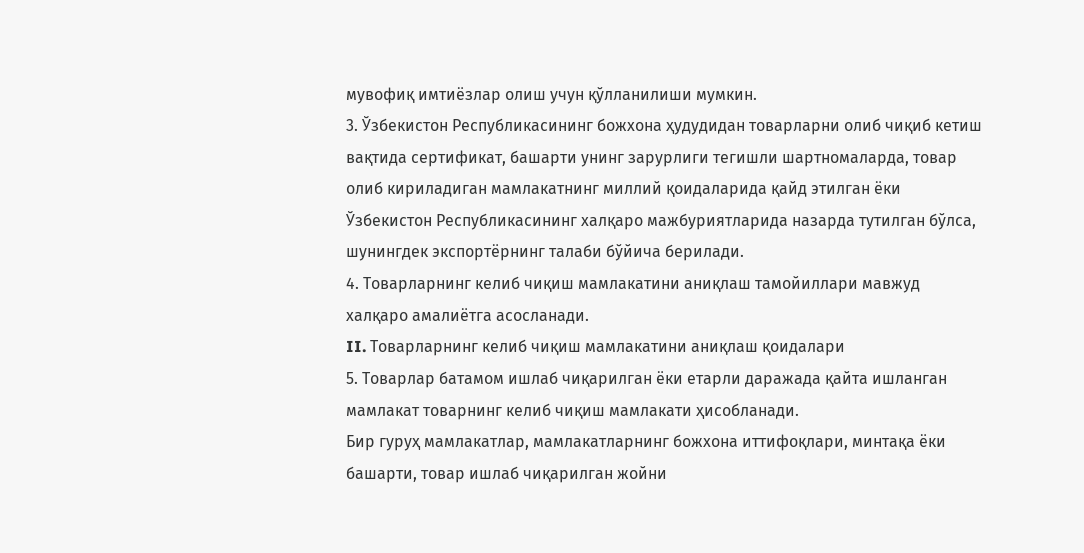мувофиқ имтиёзлар олиш учун қўлланилиши мумкин.
3. Ўзбекистон Республикасининг божхона ҳудудидан товарларни олиб чиқиб кетиш вақтида сертификат, башарти унинг зарурлиги тегишли шартномаларда, товар олиб кириладиган мамлакатнинг миллий қоидаларида қайд этилган ёки Ўзбекистон Республикасининг халқаро мажбуриятларида назарда тутилган бўлса, шунингдек экспортёрнинг талаби бўйича берилади.
4. Товарларнинг келиб чиқиш мамлакатини аниқлаш тамойиллари мавжуд халқаро амалиётга асосланади.
II. Товарларнинг келиб чиқиш мамлакатини аниқлаш қоидалари
5. Товарлар батамом ишлаб чиқарилган ёки етарли даражада қайта ишланган мамлакат товарнинг келиб чиқиш мамлакати ҳисобланади.
Бир гуруҳ мамлакатлар, мамлакатларнинг божхона иттифоқлари, минтақа ёки башарти, товар ишлаб чиқарилган жойни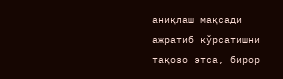аниқлаш мақсади ажратиб кўрсатишни тақозо этса, бирор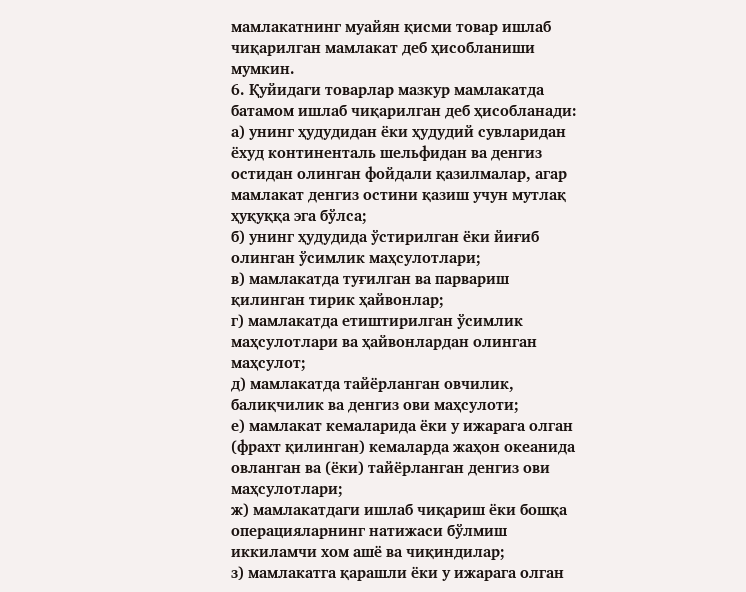мамлакатнинг муайян қисми товар ишлаб чиқарилган мамлакат деб ҳисобланиши мумкин.
6. Қуйидаги товарлар мазкур мамлакатда батамом ишлаб чиқарилган деб ҳисобланади:
а) унинг ҳудудидан ёки ҳудудий сувларидан ёхуд континенталь шельфидан ва денгиз остидан олинган фойдали қазилмалар, агар мамлакат денгиз остини қазиш учун мутлақ ҳуқуққа эга бўлса;
б) унинг ҳудудида ўстирилган ёки йиғиб олинган ўсимлик маҳсулотлари;
в) мамлакатда туғилган ва парвариш қилинган тирик ҳайвонлар;
г) мамлакатда етиштирилган ўсимлик маҳсулотлари ва ҳайвонлардан олинган маҳсулот;
д) мамлакатда тайёрланган овчилик, балиқчилик ва денгиз ови маҳсулоти;
е) мамлакат кемаларида ёки у ижарага олган (фрахт қилинган) кемаларда жаҳон океанида овланган ва (ёки) тайёрланган денгиз ови маҳсулотлари;
ж) мамлакатдаги ишлаб чиқариш ёки бошқа операцияларнинг натижаси бўлмиш иккиламчи хом ашё ва чиқиндилар;
з) мамлакатга қарашли ёки у ижарага олган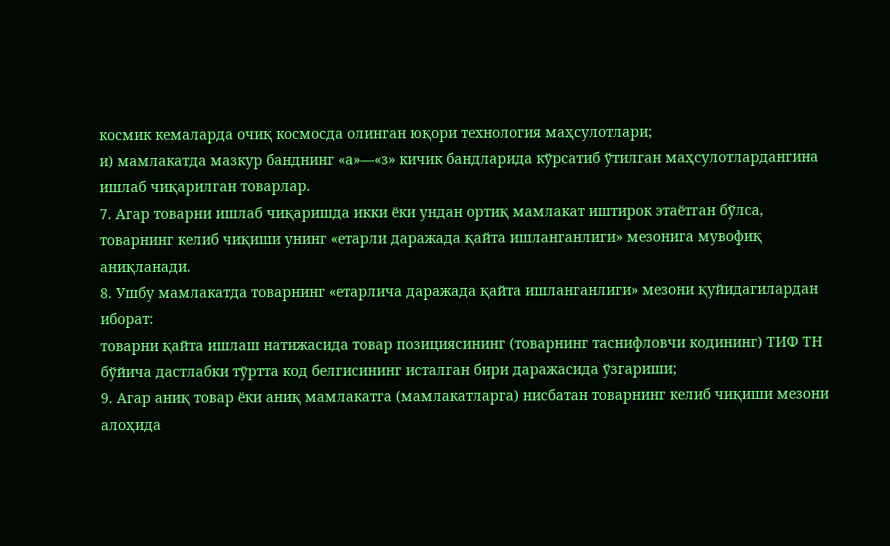космик кемаларда очиқ космосда олинган юқори технология маҳсулотлари;
и) мамлакатда мазкур банднинг «а»—«з» кичик бандларида кўрсатиб ўтилган маҳсулотлардангина ишлаб чиқарилган товарлар.
7. Агар товарни ишлаб чиқаришда икки ёки ундан ортиқ мамлакат иштирок этаётган бўлса, товарнинг келиб чиқиши унинг «етарли даражада қайта ишланганлиги» мезонига мувофиқ аниқланади.
8. Ушбу мамлакатда товарнинг «етарлича даражада қайта ишланганлиги» мезони қуйидагилардан иборат:
товарни қайта ишлаш натижасида товар позициясининг (товарнинг таснифловчи кодининг) ТИФ ТН бўйича дастлабки тўртта код белгисининг исталган бири даражасида ўзгариши;
9. Агар аниқ товар ёки аниқ мамлакатга (мамлакатларга) нисбатан товарнинг келиб чиқиши мезони алоҳида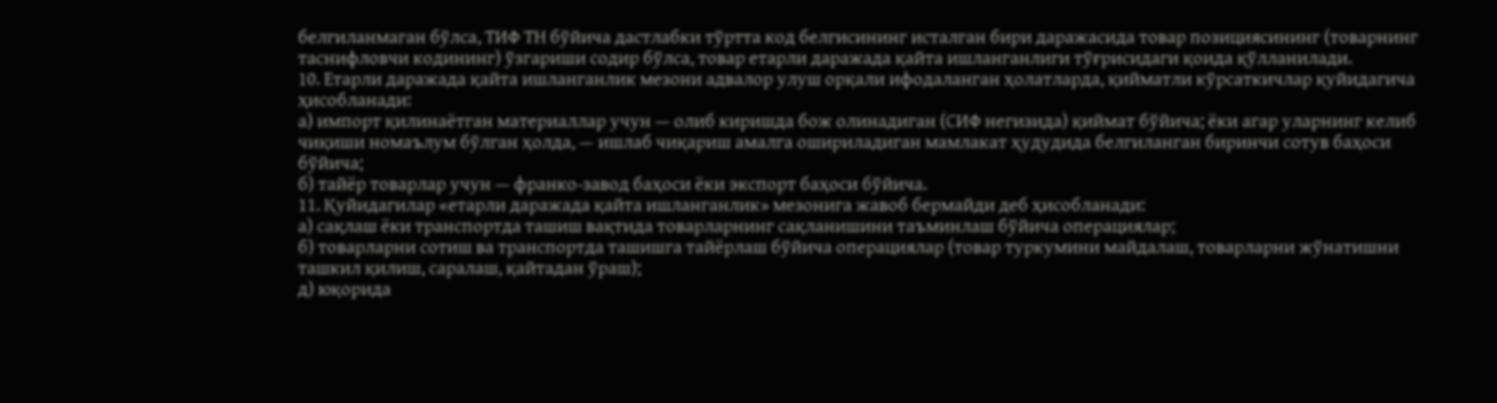белгиланмаган бўлса, ТИФ ТН бўйича дастлабки тўртта код белгисининг исталган бири даражасида товар позициясининг (товарнинг таснифловчи кодининг) ўзгариши содир бўлса, товар етарли даражада қайта ишланганлиги тўғрисидаги қоида қўлланилади.
10. Етарли даражада қайта ишланганлик мезони адвалор улуш орқали ифодаланган ҳолатларда, қийматли кўрсаткичлар қуйидагича ҳисобланади:
а) импорт қилинаётган материаллар учун — олиб киришда бож олинадиган (СИФ негизида) қиймат бўйича; ёки агар уларнинг келиб чиқиши номаълум бўлган ҳолда, — ишлаб чиқариш амалга ошириладиган мамлакат ҳудудида белгиланган биринчи сотув баҳоси бўйича;
б) тайёр товарлар учун — франко-завод баҳоси ёки экспорт баҳоси бўйича.
11. Қуйидагилар «етарли даражада қайта ишланганлик» мезонига жавоб бермайди деб ҳисобланади:
а) сақлаш ёки транспортда ташиш вақтида товарларнинг сақланишини таъминлаш бўйича операциялар;
б) товарларни сотиш ва транспортда ташишга тайёрлаш бўйича операциялар (товар туркумини майдалаш, товарларни жўнатишни ташкил қилиш, саралаш, қайтадан ўраш);
д) юқорида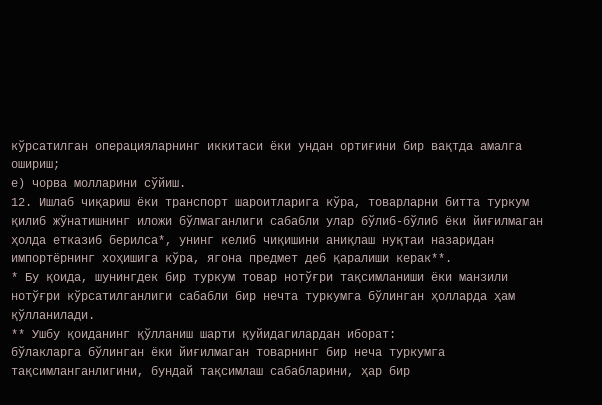кўрсатилган операцияларнинг иккитаси ёки ундан ортиғини бир вақтда амалга ошириш;
е) чорва молларини сўйиш.
12. Ишлаб чиқариш ёки транспорт шароитларига кўра, товарларни битта туркум қилиб жўнатишнинг иложи бўлмаганлиги сабабли улар бўлиб-бўлиб ёки йиғилмаган ҳолда етказиб берилса*, унинг келиб чиқишини аниқлаш нуқтаи назаридан импортёрнинг хоҳишига кўра, ягона предмет деб қаралиши керак**.
* Бу қоида, шунингдек бир туркум товар нотўғри тақсимланиши ёки манзили нотўғри кўрсатилганлиги сабабли бир нечта туркумга бўлинган ҳолларда ҳам қўлланилади.
** Ушбу қоиданинг қўлланиш шарти қуйидагилардан иборат:
бўлакларга бўлинган ёки йиғилмаган товарнинг бир неча туркумга тақсимланганлигини, бундай тақсимлаш сабабларини, ҳар бир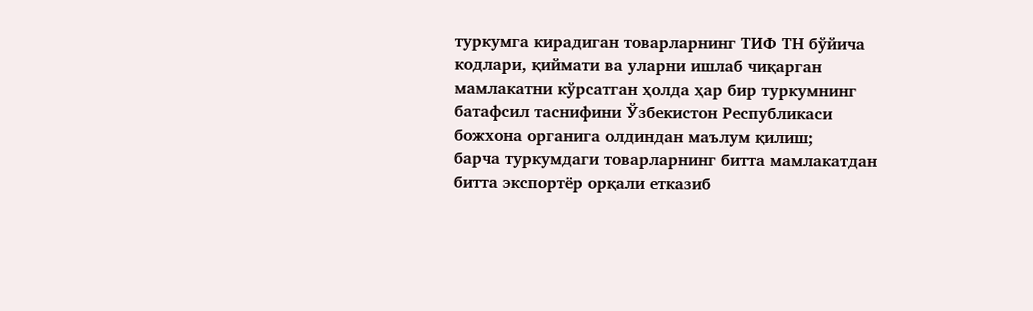туркумга кирадиган товарларнинг ТИФ ТН бўйича кодлари, қиймати ва уларни ишлаб чиқарган мамлакатни кўрсатган ҳолда ҳар бир туркумнинг батафсил таснифини Ўзбекистон Республикаси божхона органига олдиндан маълум қилиш;
барча туркумдаги товарларнинг битта мамлакатдан битта экспортёр орқали етказиб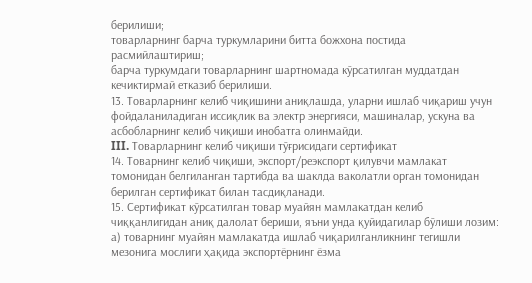берилиши;
товарларнинг барча туркумларини битта божхона постида расмийлаштириш;
барча туркумдаги товарларнинг шартномада кўрсатилган муддатдан кечиктирмай етказиб берилиши.
13. Товарларнинг келиб чиқишини аниқлашда, уларни ишлаб чиқариш учун фойдаланиладиган иссиқлик ва электр энергияси, машиналар, ускуна ва асбобларнинг келиб чиқиши инобатга олинмайди.
III. Товарларнинг келиб чиқиши тўғрисидаги сертификат
14. Товарнинг келиб чиқиши, экспорт/реэкспорт қилувчи мамлакат томонидан белгиланган тартибда ва шаклда ваколатли орган томонидан берилган сертификат билан тасдиқланади.
15. Сертификат кўрсатилган товар муайян мамлакатдан келиб чиққанлигидан аниқ далолат бериши, яъни унда қуйидагилар бўлиши лозим:
а) товарнинг муайян мамлакатда ишлаб чиқарилганликнинг тегишли мезонига мослиги ҳақида экспортёрнинг ёзма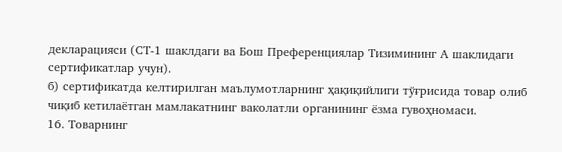декларацияси (СТ-1 шаклдаги ва Бош Преференциялар Тизимининг А шаклидаги сертификатлар учун).
б) сертификатда келтирилган маълумотларнинг ҳақиқийлиги тўғрисида товар олиб чиқиб кетилаётган мамлакатнинг ваколатли органининг ёзма гувоҳномаси.
16. Товарнинг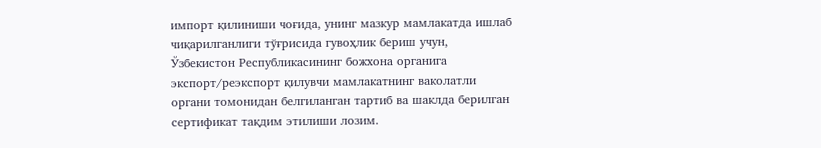импорт қилиниши чоғида, унинг мазкур мамлакатда ишлаб чиқарилганлиги тўғрисида гувоҳлик бериш учун, Ўзбекистон Республикасининг божхона органига экспорт/реэкспорт қилувчи мамлакатнинг ваколатли органи томонидан белгиланган тартиб ва шаклда берилган сертификат тақдим этилиши лозим.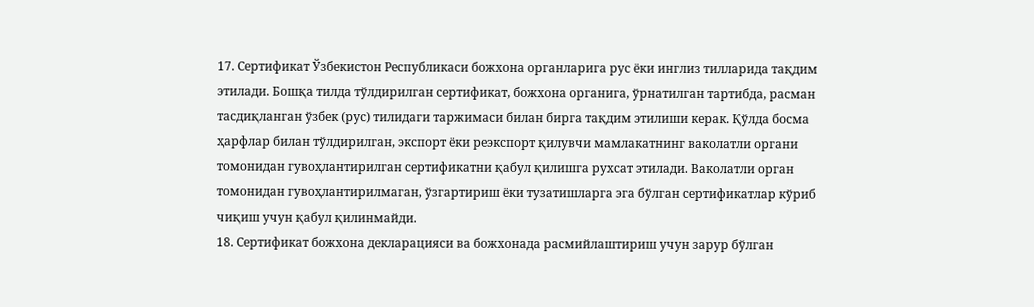17. Сертификат Ўзбекистон Республикаси божхона органларига рус ёки инглиз тилларида тақдим этилади. Бошқа тилда тўлдирилган сертификат, божхона органига, ўрнатилган тартибда, расман тасдиқланган ўзбек (рус) тилидаги таржимаси билан бирга тақдим этилиши керак. Қўлда босма ҳарфлар билан тўлдирилган, экспорт ёки реэкспорт қилувчи мамлакатнинг ваколатли органи томонидан гувоҳлантирилган сертификатни қабул қилишга рухсат этилади. Ваколатли орган томонидан гувоҳлантирилмаган, ўзгартириш ёки тузатишларга эга бўлган сертификатлар кўриб чиқиш учун қабул қилинмайди.
18. Сертификат божхона декларацияси ва божхонада расмийлаштириш учун зарур бўлган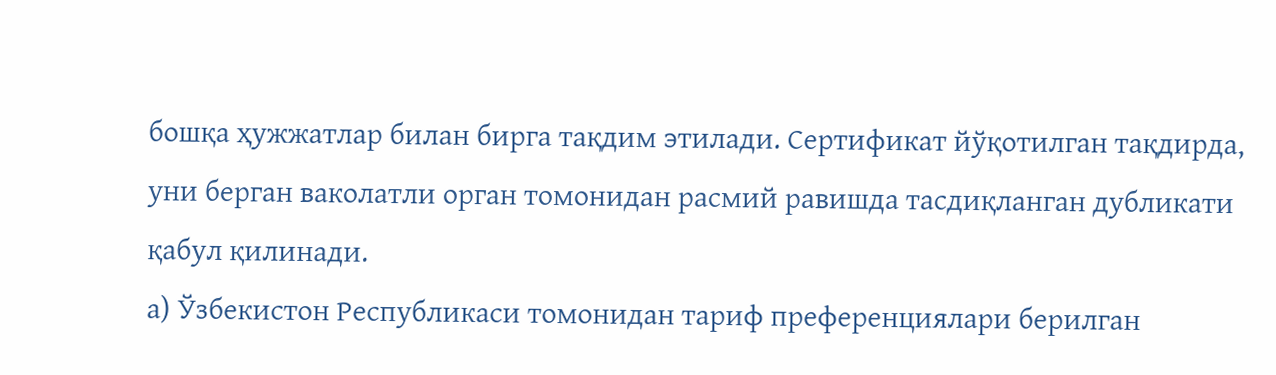бошқа ҳужжатлар билан бирга тақдим этилади. Сертификат йўқотилган тақдирда, уни берган ваколатли орган томонидан расмий равишда тасдиқланган дубликати қабул қилинади.
а) Ўзбекистон Республикаси томонидан тариф преференциялари берилган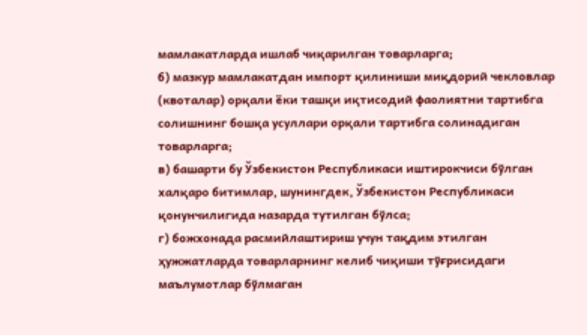мамлакатларда ишлаб чиқарилган товарларга;
б) мазкур мамлакатдан импорт қилиниши миқдорий чекловлар (квоталар) орқали ёки ташқи иқтисодий фаолиятни тартибга солишнинг бошқа усуллари орқали тартибга солинадиган товарларга;
в) башарти бу Ўзбекистон Республикаси иштирокчиси бўлган халқаро битимлар, шунингдек, Ўзбекистон Республикаси қонунчилигида назарда тутилган бўлса;
г) божхонада расмийлаштириш учун тақдим этилган ҳужжатларда товарларнинг келиб чиқиши тўғрисидаги маълумотлар бўлмаган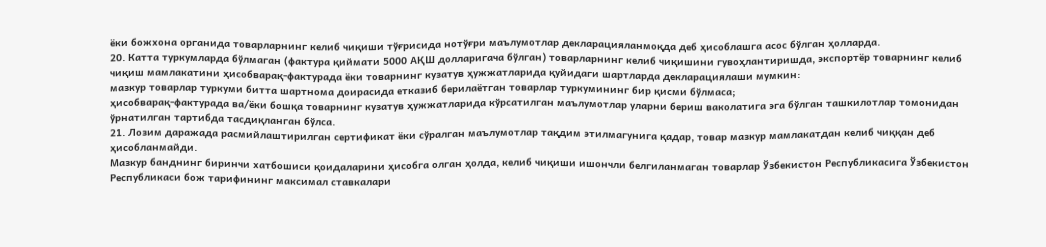ёки божхона органида товарларнинг келиб чиқиши тўғрисида нотўғри маълумотлар декларацияланмоқда деб ҳисоблашга асос бўлган ҳолларда.
20. Катта туркумларда бўлмаган (фактура қиймати 5000 АҚШ долларигача бўлган) товарларнинг келиб чиқишини гувоҳлантиришда, экспортёр товарнинг келиб чиқиш мамлакатини ҳисобварақ-фактурада ёки товарнинг кузатув ҳужжатларида қуйидаги шартларда декларациялаши мумкин:
мазкур товарлар туркуми битта шартнома доирасида етказиб берилаётган товарлар туркумининг бир қисми бўлмаса;
ҳисобварақ-фактурада ва/ёки бошқа товарнинг кузатув ҳужжатларида кўрсатилган маълумотлар уларни бериш ваколатига эга бўлган ташкилотлар томонидан ўрнатилган тартибда тасдиқланган бўлса.
21. Лозим даражада расмийлаштирилган сертификат ёки сўралган маълумотлар тақдим этилмагунига қадар, товар мазкур мамлакатдан келиб чиққан деб ҳисобланмайди.
Мазкур банднинг биринчи хатбошиси қоидаларини ҳисобга олган ҳолда, келиб чиқиши ишончли белгиланмаган товарлар Ўзбекистон Республикасига Ўзбекистон Республикаси бож тарифининг максимал ставкалари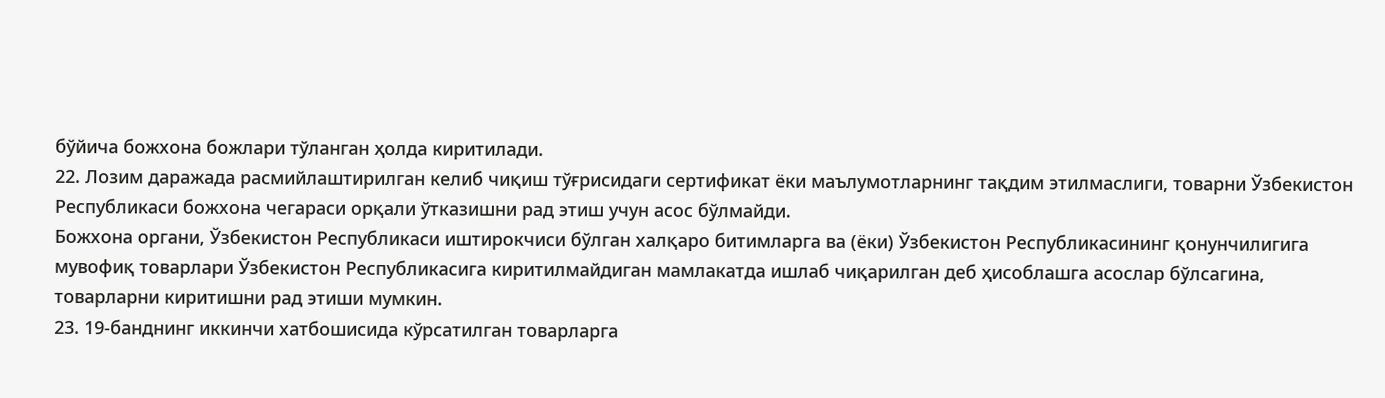бўйича божхона божлари тўланган ҳолда киритилади.
22. Лозим даражада расмийлаштирилган келиб чиқиш тўғрисидаги сертификат ёки маълумотларнинг тақдим этилмаслиги, товарни Ўзбекистон Республикаси божхона чегараси орқали ўтказишни рад этиш учун асос бўлмайди.
Божхона органи, Ўзбекистон Республикаси иштирокчиси бўлган халқаро битимларга ва (ёки) Ўзбекистон Республикасининг қонунчилигига мувофиқ товарлари Ўзбекистон Республикасига киритилмайдиган мамлакатда ишлаб чиқарилган деб ҳисоблашга асослар бўлсагина, товарларни киритишни рад этиши мумкин.
23. 19-банднинг иккинчи хатбошисида кўрсатилган товарларга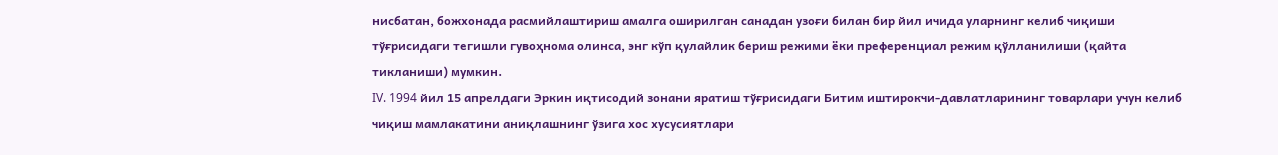нисбатан, божхонада расмийлаштириш амалга оширилган санадан узоғи билан бир йил ичида уларнинг келиб чиқиши тўғрисидаги тегишли гувоҳнома олинса, энг кўп қулайлик бериш режими ёки преференциал режим қўлланилиши (қайта тикланиши) мумкин.
IV. 1994 йил 15 апрелдаги Эркин иқтисодий зонани яратиш тўғрисидаги Битим иштирокчи-давлатларининг товарлари учун келиб чиқиш мамлакатини аниқлашнинг ўзига хос хусусиятлари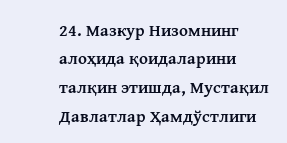24. Мазкур Низомнинг алоҳида қоидаларини талқин этишда, Мустақил Давлатлар Ҳамдўстлиги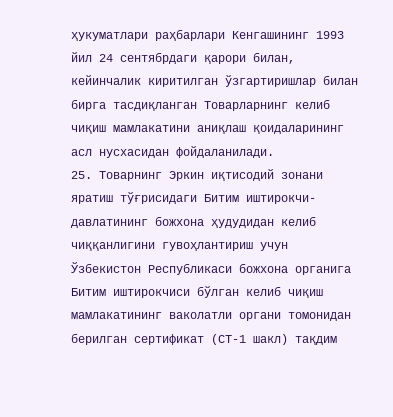ҳукуматлари раҳбарлари Кенгашининг 1993 йил 24 сентябрдаги қарори билан, кейинчалик киритилган ўзгартиришлар билан бирга тасдиқланган Товарларнинг келиб чиқиш мамлакатини аниқлаш қоидаларининг асл нусхасидан фойдаланилади.
25. Товарнинг Эркин иқтисодий зонани яратиш тўғрисидаги Битим иштирокчи-давлатининг божхона ҳудудидан келиб чиққанлигини гувоҳлантириш учун Ўзбекистон Республикаси божхона органига Битим иштирокчиси бўлган келиб чиқиш мамлакатининг ваколатли органи томонидан берилган сертификат (СТ-1 шакл) тақдим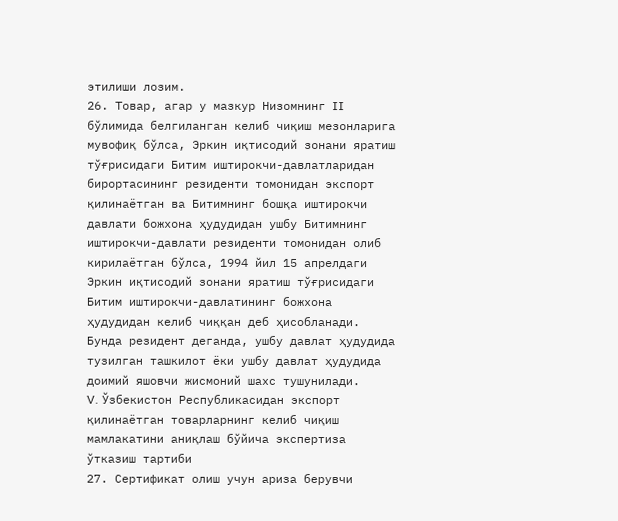этилиши лозим.
26. Товар, агар у мазкур Низомнинг II бўлимида белгиланган келиб чиқиш мезонларига мувофиқ бўлса, Эркин иқтисодий зонани яратиш тўғрисидаги Битим иштирокчи-давлатларидан бирортасининг резиденти томонидан экспорт қилинаётган ва Битимнинг бошқа иштирокчи давлати божхона ҳудудидан ушбу Битимнинг иштирокчи-давлати резиденти томонидан олиб кирилаётган бўлса, 1994 йил 15 апрелдаги Эркин иқтисодий зонани яратиш тўғрисидаги Битим иштирокчи-давлатининг божхона ҳудудидан келиб чиққан деб ҳисобланади. Бунда резидент деганда, ушбу давлат ҳудудида тузилган ташкилот ёки ушбу давлат ҳудудида доимий яшовчи жисмоний шахс тушунилади.
V. Ўзбекистон Республикасидан экспорт қилинаётган товарларнинг келиб чиқиш мамлакатини аниқлаш бўйича экспертиза ўтказиш тартиби
27. Сертификат олиш учун ариза берувчи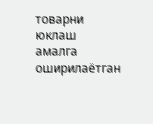товарни юклаш амалга оширилаётган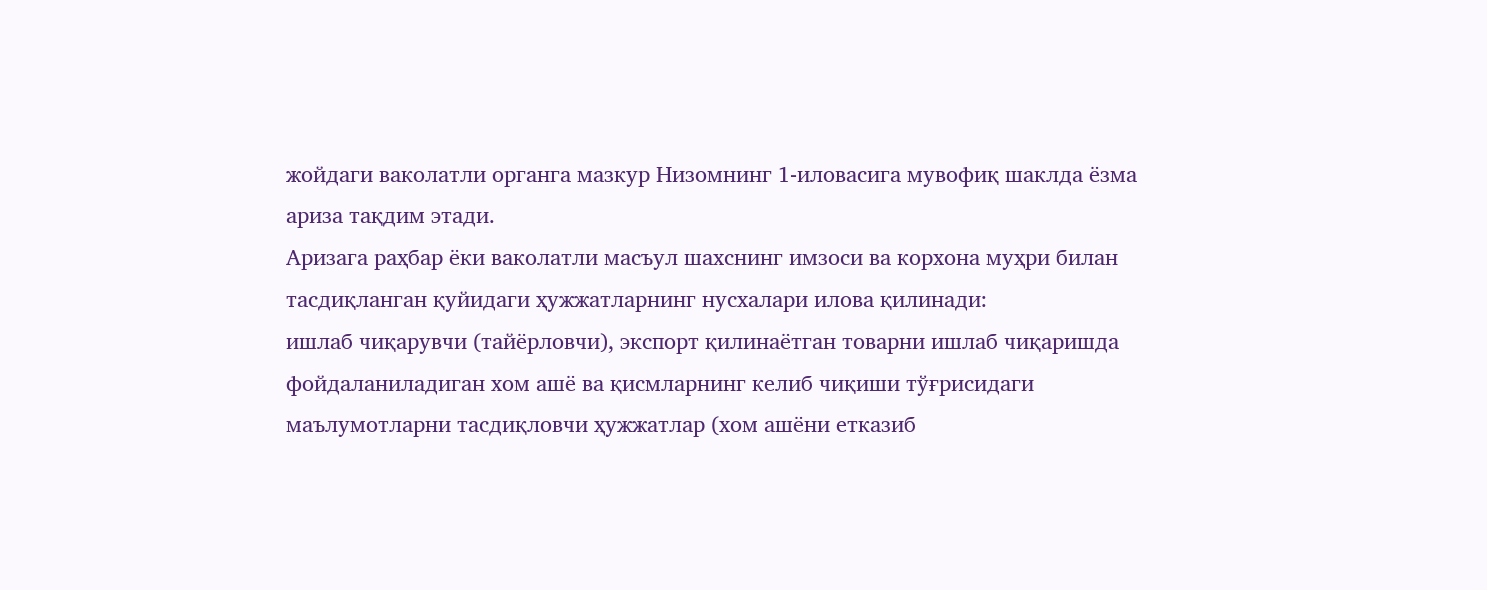жойдаги ваколатли органга мазкур Низомнинг 1-иловасига мувофиқ шаклда ёзма ариза тақдим этади.
Аризага раҳбар ёки ваколатли масъул шахснинг имзоси ва корхона муҳри билан тасдиқланган қуйидаги ҳужжатларнинг нусхалари илова қилинади:
ишлаб чиқарувчи (тайёрловчи), экспорт қилинаётган товарни ишлаб чиқаришда фойдаланиладиган хом ашё ва қисмларнинг келиб чиқиши тўғрисидаги маълумотларни тасдиқловчи ҳужжатлар (хом ашёни етказиб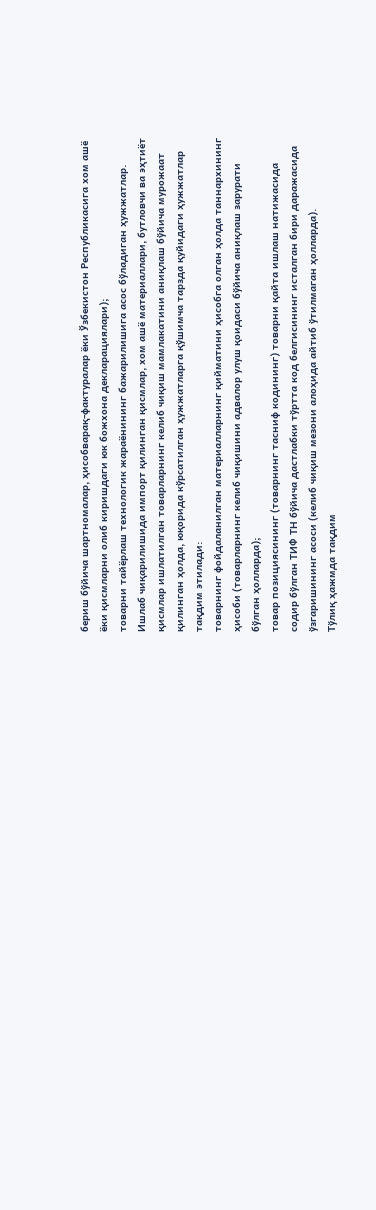бериш бўйича шартномалар, ҳисобварақ-фактуралар ёки Ўзбекистон Республикасига хом ашё ёки қисмларни олиб киришдаги юк божхона декларациялари);
товарни тайёрлаш технологик жараёнининг бажарилишига асос бўладиган ҳужжатлар.
Ишлаб чиқарилишида импорт қилинган қисмлар, хом ашё материаллари, бутловчи ва эҳтиёт қисмлар ишлатилган товарларнинг келиб чиқиш мамлакатини аниқлаш бўйича мурожаат қилинган ҳолда, юқорида кўрсатилган ҳужжатларга қўшимча тарзда қуйидаги ҳужжатлар тақдим этилади:
товарнинг фойдаланилган материалларнинг қийматини ҳисобга олган ҳолда таннархининг ҳисоби (товарларнинг келиб чиқишини адвалор улуш қоидаси бўйича аниқлаш зарурати бўлган ҳолларда);
товар позициясининг (товарнинг тасниф кодининг) товарни қайта ишлаш натижасида содир бўлган ТИФ ТН бўйича дастлабки тўртта код белгисининг исталган бири даражасида ўзгаришининг асоси (келиб чиқиш мезони алоҳида айтиб ўтилмаган ҳолларда).
Тўлиқ ҳажмда тақдим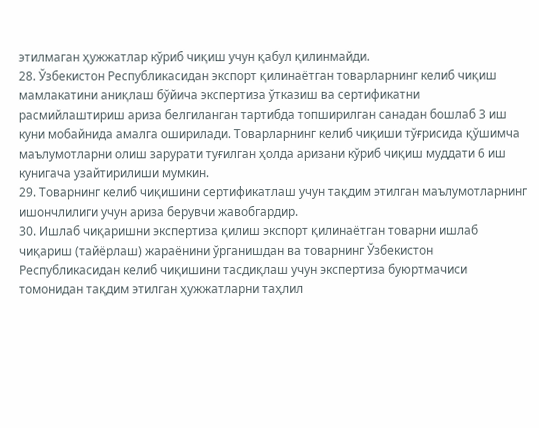этилмаган ҳужжатлар кўриб чиқиш учун қабул қилинмайди.
28. Ўзбекистон Республикасидан экспорт қилинаётган товарларнинг келиб чиқиш мамлакатини аниқлаш бўйича экспертиза ўтказиш ва сертификатни расмийлаштириш ариза белгиланган тартибда топширилган санадан бошлаб 3 иш куни мобайнида амалга оширилади. Товарларнинг келиб чиқиши тўғрисида қўшимча маълумотларни олиш зарурати туғилган ҳолда аризани кўриб чиқиш муддати 6 иш кунигача узайтирилиши мумкин.
29. Товарнинг келиб чиқишини сертификатлаш учун тақдим этилган маълумотларнинг ишончлилиги учун ариза берувчи жавобгардир.
30. Ишлаб чиқаришни экспертиза қилиш экспорт қилинаётган товарни ишлаб чиқариш (тайёрлаш) жараёнини ўрганишдан ва товарнинг Ўзбекистон Республикасидан келиб чиқишини тасдиқлаш учун экспертиза буюртмачиси томонидан тақдим этилган ҳужжатларни таҳлил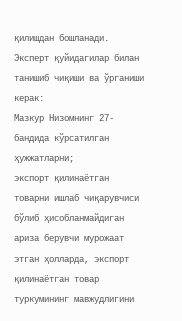қилишдан бошланади. Эксперт қуйидагилар билан танишиб чиқиши ва ўрганиши керак:
Мазкур Низомнинг 27-бандида кўрсатилган ҳужжатларни;
экспорт қилинаётган товарни ишлаб чиқарувчиси бўлиб ҳисобланмайдиган ариза берувчи мурожаат этган ҳолларда, экспорт қилинаётган товар туркумининг мавжудлигини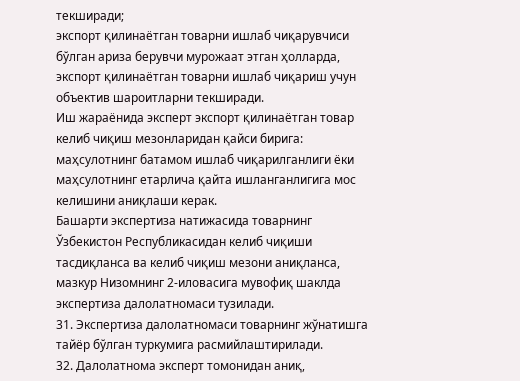текширади;
экспорт қилинаётган товарни ишлаб чиқарувчиси бўлган ариза берувчи мурожаат этган ҳолларда, экспорт қилинаётган товарни ишлаб чиқариш учун объектив шароитларни текширади.
Иш жараёнида эксперт экспорт қилинаётган товар келиб чиқиш мезонларидан қайси бирига: маҳсулотнинг батамом ишлаб чиқарилганлиги ёки маҳсулотнинг етарлича қайта ишланганлигига мос келишини аниқлаши керак.
Башарти экспертиза натижасида товарнинг Ўзбекистон Республикасидан келиб чиқиши тасдиқланса ва келиб чиқиш мезони аниқланса, мазкур Низомнинг 2-иловасига мувофиқ шаклда экспертиза далолатномаси тузилади.
31. Экспертиза далолатномаси товарнинг жўнатишга тайёр бўлган туркумига расмийлаштирилади.
32. Далолатнома эксперт томонидан аниқ,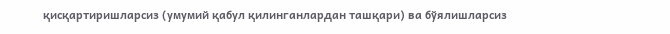қисқартиришларсиз (умумий қабул қилинганлардан ташқари) ва бўялишларсиз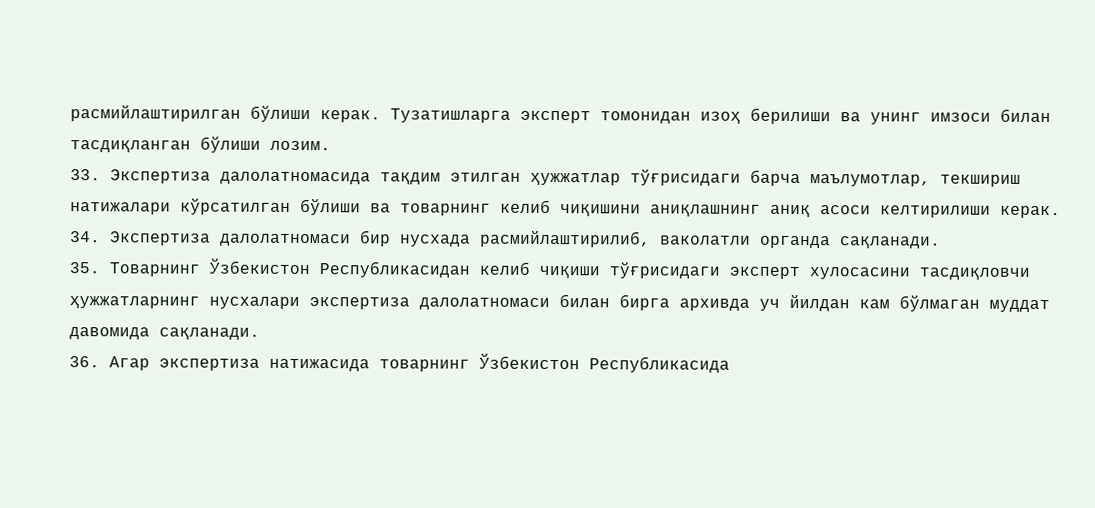расмийлаштирилган бўлиши керак. Тузатишларга эксперт томонидан изоҳ берилиши ва унинг имзоси билан тасдиқланган бўлиши лозим.
33. Экспертиза далолатномасида тақдим этилган ҳужжатлар тўғрисидаги барча маълумотлар, текшириш натижалари кўрсатилган бўлиши ва товарнинг келиб чиқишини аниқлашнинг аниқ асоси келтирилиши керак.
34. Экспертиза далолатномаси бир нусхада расмийлаштирилиб, ваколатли органда сақланади.
35. Товарнинг Ўзбекистон Республикасидан келиб чиқиши тўғрисидаги эксперт хулосасини тасдиқловчи ҳужжатларнинг нусхалари экспертиза далолатномаси билан бирга архивда уч йилдан кам бўлмаган муддат давомида сақланади.
36. Агар экспертиза натижасида товарнинг Ўзбекистон Республикасида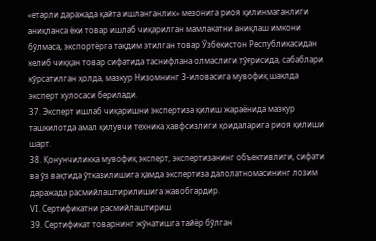«етарли даражада қайта ишланганлик» мезонига риоя қилинмаганлиги аниқланса ёки товар ишлаб чиқарилган мамлакатни аниқлаш имкони бўлмаса, экспортёрга тақдим этилган товар Ўзбекистон Республикасидан келиб чиққан товар сифатида таснифлана олмаслиги тўғрисида, сабаблари кўрсатилган ҳолда, мазкур Низомнинг 3-иловасига мувофиқ шаклда эксперт хулосаси берилади.
37. Эксперт ишлаб чиқаришни экспертиза қилиш жараёнида мазкур ташкилотда амал қилувчи техника хавфсизлиги қоидаларига риоя қилиши шарт.
38. Қонунчиликка мувофиқ эксперт, экспертизанинг объективлиги, сифати ва ўз вақтида ўтказилишига ҳамда экспертиза далолатномасининг лозим даражада расмийлаштирилишига жавобгардир.
VI. Сертификатни расмийлаштириш
39. Сертификат товарнинг жўнатишга тайёр бўлган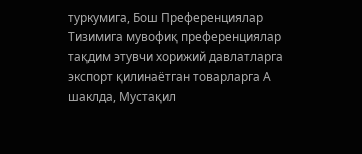туркумига, Бош Преференциялар Тизимига мувофиқ преференциялар тақдим этувчи хорижий давлатларга экспорт қилинаётган товарларга А шаклда, Мустақил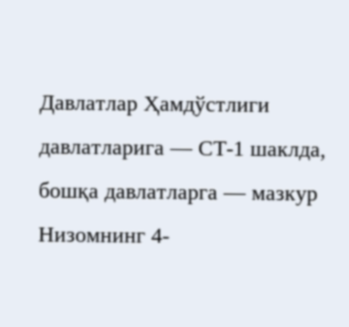Давлатлар Ҳамдўстлиги давлатларига — СТ-1 шаклда, бошқа давлатларга — мазкур Низомнинг 4-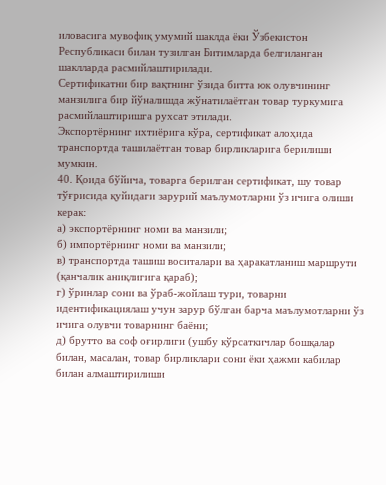иловасига мувофиқ умумий шаклда ёки Ўзбекистон Республикаси билан тузилган Битимларда белгиланган шаклларда расмийлаштирилади.
Сертификатни бир вақтнинг ўзида битта юк олувчининг манзилига бир йўналишда жўнатилаётган товар туркумига расмийлаштиришга рухсат этилади.
Экспортёрнинг ихтиёрига кўра, сертификат алоҳида транспортда ташилаётган товар бирликларига берилиши мумкин.
40. Қоида бўйича, товарга берилган сертификат, шу товар тўғрисида қуйидаги зарурий маълумотларни ўз ичига олиши керак:
а) экспортёрнинг номи ва манзили;
б) импортёрнинг номи ва манзили;
в) транспортда ташиш воситалари ва ҳаракатланиш маршрути (қанчалик аниқлигига қараб);
г) ўринлар сони ва ўраб-жойлаш тури, товарни идентификациялаш учун зарур бўлган барча маълумотларни ўз ичига олувчи товарнинг баёни;
д) брутто ва соф оғирлиги (ушбу кўрсаткичлар бошқалар билан, масалан, товар бирликлари сони ёки ҳажми кабилар билан алмаштирилиши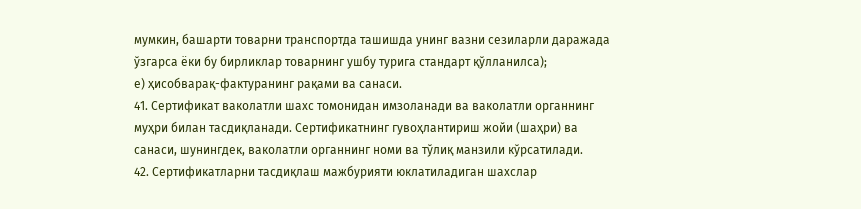мумкин, башарти товарни транспортда ташишда унинг вазни сезиларли даражада ўзгарса ёки бу бирликлар товарнинг ушбу турига стандарт қўлланилса);
е) ҳисобварақ-фактуранинг рақами ва санаси.
41. Сертификат ваколатли шахс томонидан имзоланади ва ваколатли органнинг муҳри билан тасдиқланади. Сертификатнинг гувоҳлантириш жойи (шаҳри) ва санаси, шунингдек, ваколатли органнинг номи ва тўлиқ манзили кўрсатилади.
42. Сертификатларни тасдиқлаш мажбурияти юклатиладиган шахслар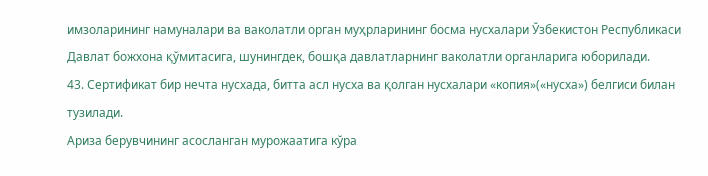имзоларининг намуналари ва ваколатли орган муҳрларининг босма нусхалари Ўзбекистон Республикаси Давлат божхона қўмитасига, шунингдек, бошқа давлатларнинг ваколатли органларига юборилади.
43. Сертификат бир нечта нусхада, битта асл нусха ва қолган нусхалари «копия»(«нусха») белгиси билан тузилади.
Ариза берувчининг асосланган мурожаатига кўра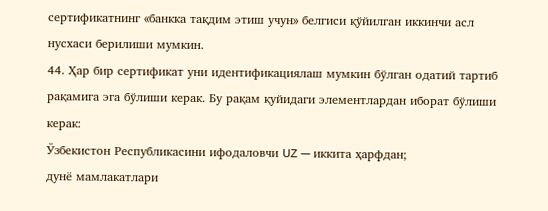сертификатнинг «банкка тақдим этиш учун» белгиси қўйилган иккинчи асл нусхаси берилиши мумкин.
44. Ҳар бир сертификат уни идентификациялаш мумкин бўлган одатий тартиб рақамига эга бўлиши керак. Бу рақам қуйидаги элементлардан иборат бўлиши керак:
Ўзбекистон Республикасини ифодаловчи UZ — иккита ҳарфдан;
дунё мамлакатлари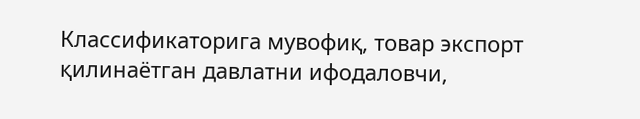Классификаторига мувофиқ, товар экспорт қилинаётган давлатни ифодаловчи,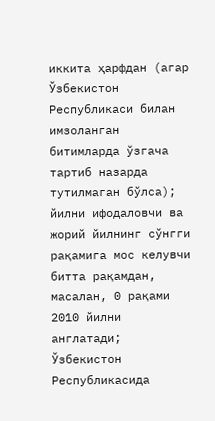иккита ҳарфдан (агар Ўзбекистон Республикаси билан имзоланган битимларда ўзгача тартиб назарда тутилмаган бўлса);
йилни ифодаловчи ва жорий йилнинг сўнгги рақамига мос келувчи битта рақамдан, масалан, 0 рақами 2010 йилни англатади;
Ўзбекистон Республикасида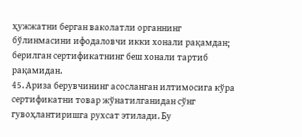ҳужжатни берган ваколатли органнинг бўлинмасини ифодаловчи икки хонали рақамдан;
берилган сертификатнинг беш хонали тартиб рақамидан.
45. Ариза берувчининг асосланган илтимосига кўра сертификатни товар жўнатилганидан сўнг гувоҳлантиришга рухсат этилади. Бу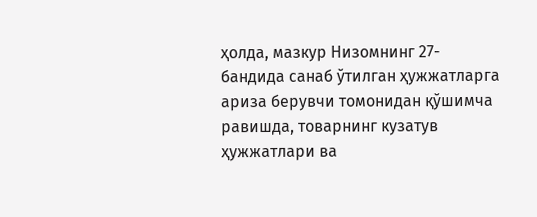ҳолда, мазкур Низомнинг 27-бандида санаб ўтилган ҳужжатларга ариза берувчи томонидан қўшимча равишда, товарнинг кузатув ҳужжатлари ва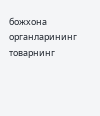божхона органларининг товарнинг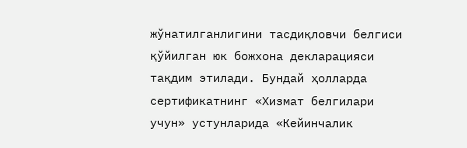жўнатилганлигини тасдиқловчи белгиси қўйилган юк божхона декларацияси тақдим этилади. Бундай ҳолларда сертификатнинг «Хизмат белгилари учун» устунларида «Кейинчалик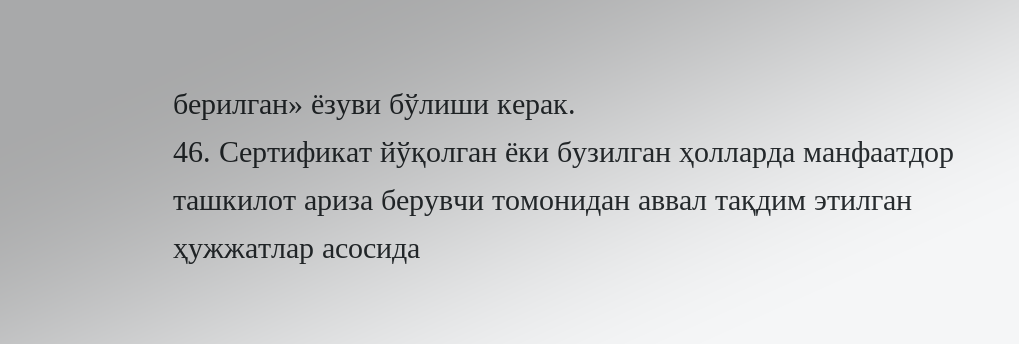берилган» ёзуви бўлиши керак.
46. Сертификат йўқолган ёки бузилган ҳолларда манфаатдор ташкилот ариза берувчи томонидан аввал тақдим этилган ҳужжатлар асосида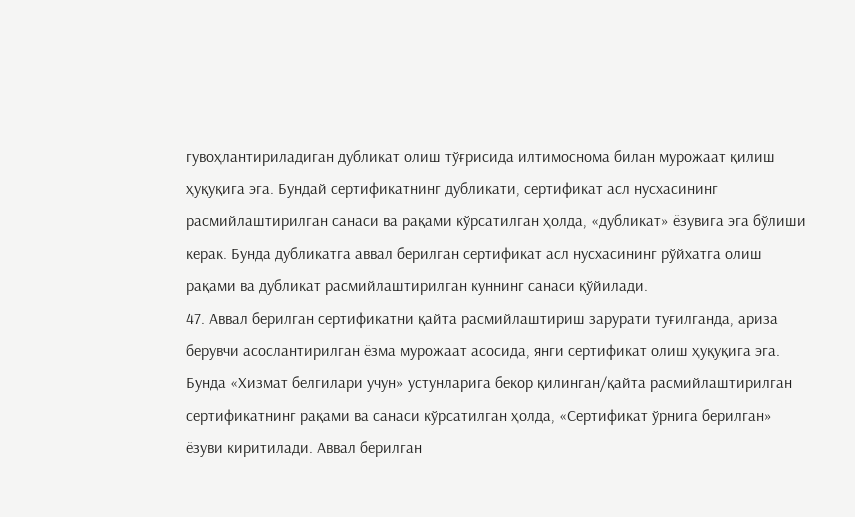гувоҳлантириладиган дубликат олиш тўғрисида илтимоснома билан мурожаат қилиш ҳуқуқига эга. Бундай сертификатнинг дубликати, сертификат асл нусхасининг расмийлаштирилган санаси ва рақами кўрсатилган ҳолда, «дубликат» ёзувига эга бўлиши керак. Бунда дубликатга аввал берилган сертификат асл нусхасининг рўйхатга олиш рақами ва дубликат расмийлаштирилган куннинг санаси қўйилади.
47. Аввал берилган сертификатни қайта расмийлаштириш зарурати туғилганда, ариза берувчи асослантирилган ёзма мурожаат асосида, янги сертификат олиш ҳуқуқига эга. Бунда «Хизмат белгилари учун» устунларига бекор қилинган/қайта расмийлаштирилган сертификатнинг рақами ва санаси кўрсатилган ҳолда, «Сертификат ўрнига берилган» ёзуви киритилади. Аввал берилган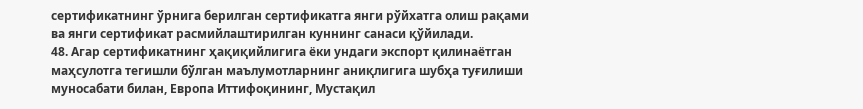сертификатнинг ўрнига берилган сертификатга янги рўйхатга олиш рақами ва янги сертификат расмийлаштирилган куннинг санаси қўйилади.
48. Агар сертификатнинг ҳақиқийлигига ёки ундаги экспорт қилинаётган маҳсулотга тегишли бўлган маълумотларнинг аниқлигига шубҳа туғилиши муносабати билан, Европа Иттифоқининг, Мустақил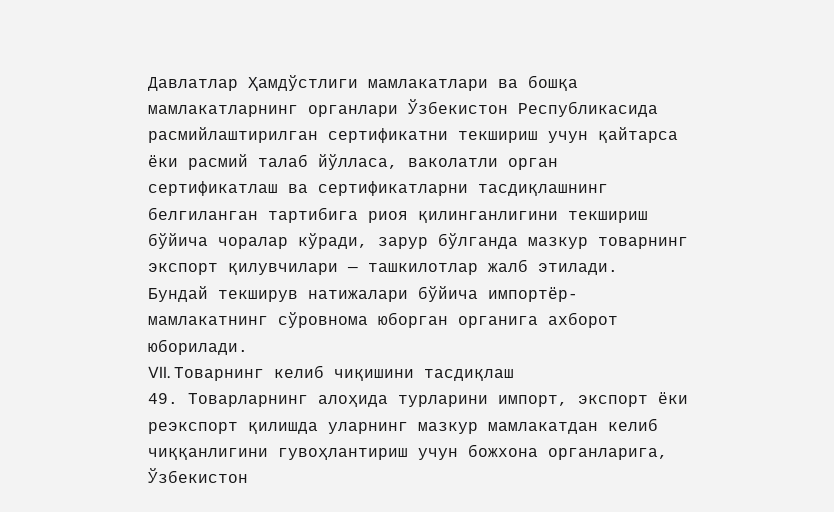Давлатлар Ҳамдўстлиги мамлакатлари ва бошқа мамлакатларнинг органлари Ўзбекистон Республикасида расмийлаштирилган сертификатни текшириш учун қайтарса ёки расмий талаб йўлласа, ваколатли орган сертификатлаш ва сертификатларни тасдиқлашнинг белгиланган тартибига риоя қилинганлигини текшириш бўйича чоралар кўради, зарур бўлганда мазкур товарнинг экспорт қилувчилари — ташкилотлар жалб этилади.
Бундай текширув натижалари бўйича импортёр-мамлакатнинг сўровнома юборган органига ахборот юборилади.
VII. Товарнинг келиб чиқишини тасдиқлаш
49. Товарларнинг алоҳида турларини импорт, экспорт ёки реэкспорт қилишда уларнинг мазкур мамлакатдан келиб чиққанлигини гувоҳлантириш учун божхона органларига, Ўзбекистон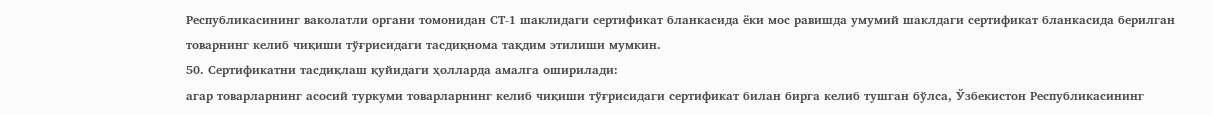Республикасининг ваколатли органи томонидан СТ-1 шаклидаги сертификат бланкасида ёки мос равишда умумий шаклдаги сертификат бланкасида берилган товарнинг келиб чиқиши тўғрисидаги тасдиқнома тақдим этилиши мумкин.
50. Сертификатни тасдиқлаш қуйидаги ҳолларда амалга оширилади:
агар товарларнинг асосий туркуми товарларнинг келиб чиқиши тўғрисидаги сертификат билан бирга келиб тушган бўлса, Ўзбекистон Республикасининг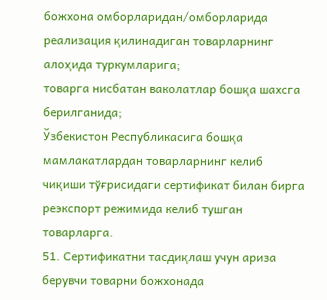божхона омборларидан/омборларида реализация қилинадиган товарларнинг алоҳида туркумларига;
товарга нисбатан ваколатлар бошқа шахсга берилганида;
Ўзбекистон Республикасига бошқа мамлакатлардан товарларнинг келиб чиқиши тўғрисидаги сертификат билан бирга реэкспорт режимида келиб тушган товарларга.
51. Сертификатни тасдиқлаш учун ариза берувчи товарни божхонада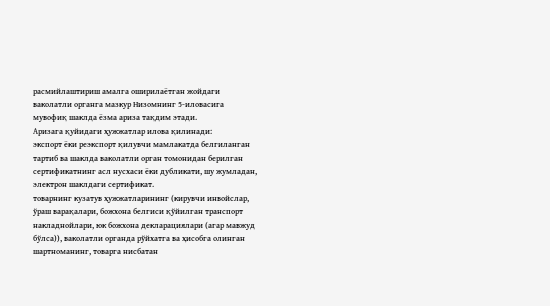расмийлаштириш амалга оширилаётган жойдаги ваколатли органга мазкур Низомнинг 5-иловасига мувофиқ шаклда ёзма ариза тақдим этади.
Аризага қуйидаги ҳужжатлар илова қилинади:
экспорт ёки реэкспорт қилувчи мамлакатда белгиланган тартиб ва шаклда ваколатли орган томонидан берилган сертификатнинг асл нусхаси ёки дубликати, шу жумладан, электрон шаклдаги сертификат.
товарнинг кузатув ҳужжатларининг (кирувчи инвойслар, ўраш варақалари, божхона белгиси қўйилган транспорт накладнойлари, юк божхона декларациялари (агар мавжуд бўлса)), ваколатли органда рўйхатга ва ҳисобга олинган шартноманинг, товарга нисбатан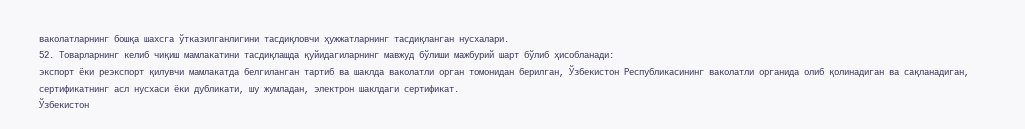ваколатларнинг бошқа шахсга ўтказилганлигини тасдиқловчи ҳужжатларнинг тасдиқланган нусхалари.
52. Товарларнинг келиб чиқиш мамлакатини тасдиқлашда қуйидагиларнинг мавжуд бўлиши мажбурий шарт бўлиб ҳисобланади:
экспорт ёки реэкспорт қилувчи мамлакатда белгиланган тартиб ва шаклда ваколатли орган томонидан берилган, Ўзбекистон Республикасининг ваколатли органида олиб қолинадиган ва сақланадиган, сертификатнинг асл нусхаси ёки дубликати, шу жумладан, электрон шаклдаги сертификат.
Ўзбекистон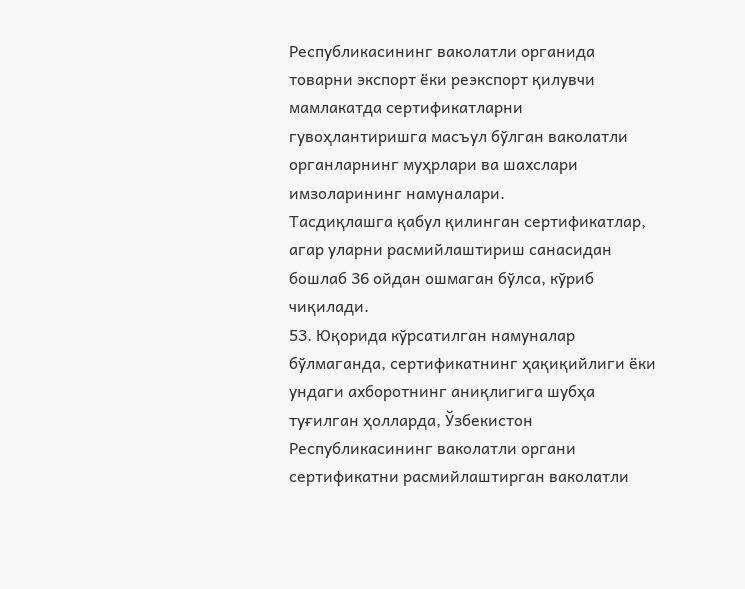Республикасининг ваколатли органида товарни экспорт ёки реэкспорт қилувчи мамлакатда сертификатларни гувоҳлантиришга масъул бўлган ваколатли органларнинг муҳрлари ва шахслари имзоларининг намуналари.
Тасдиқлашга қабул қилинган сертификатлар, агар уларни расмийлаштириш санасидан бошлаб 36 ойдан ошмаган бўлса, кўриб чиқилади.
53. Юқорида кўрсатилган намуналар бўлмаганда, сертификатнинг ҳақиқийлиги ёки ундаги ахборотнинг аниқлигига шубҳа туғилган ҳолларда, Ўзбекистон Республикасининг ваколатли органи сертификатни расмийлаштирган ваколатли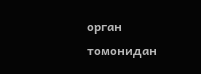орган томонидан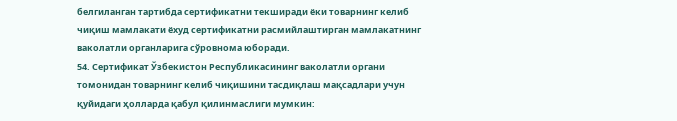белгиланган тартибда сертификатни текширади ёки товарнинг келиб чиқиш мамлакати ёхуд сертификатни расмийлаштирган мамлакатнинг ваколатли органларига сўровнома юборади.
54. Сертификат Ўзбекистон Республикасининг ваколатли органи томонидан товарнинг келиб чиқишини тасдиқлаш мақсадлари учун қуйидаги ҳолларда қабул қилинмаслиги мумкин: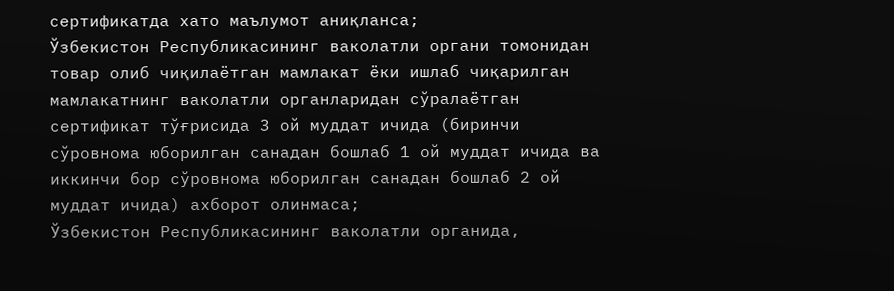сертификатда хато маълумот аниқланса;
Ўзбекистон Республикасининг ваколатли органи томонидан товар олиб чиқилаётган мамлакат ёки ишлаб чиқарилган мамлакатнинг ваколатли органларидан сўралаётган сертификат тўғрисида 3 ой муддат ичида (биринчи сўровнома юборилган санадан бошлаб 1 ой муддат ичида ва иккинчи бор сўровнома юборилган санадан бошлаб 2 ой муддат ичида) ахборот олинмаса;
Ўзбекистон Республикасининг ваколатли органида,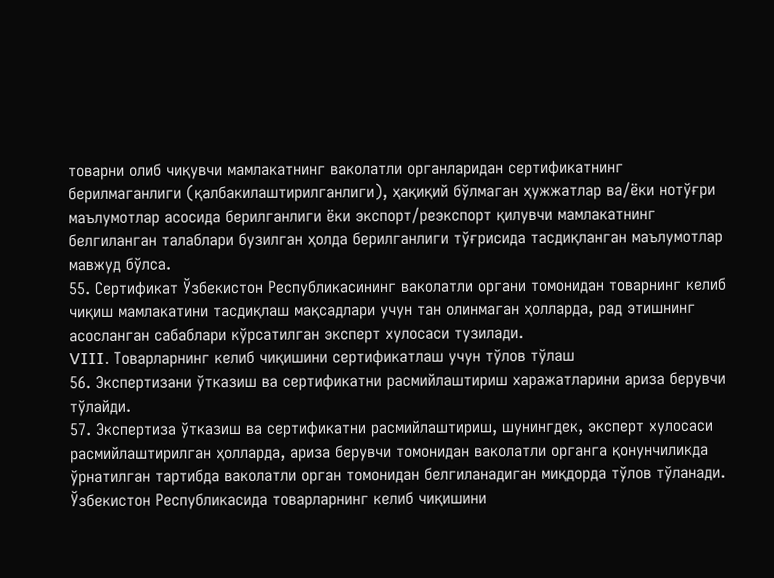товарни олиб чиқувчи мамлакатнинг ваколатли органларидан сертификатнинг берилмаганлиги (қалбакилаштирилганлиги), ҳақиқий бўлмаган ҳужжатлар ва/ёки нотўғри маълумотлар асосида берилганлиги ёки экспорт/реэкспорт қилувчи мамлакатнинг белгиланган талаблари бузилган ҳолда берилганлиги тўғрисида тасдиқланган маълумотлар мавжуд бўлса.
55. Сертификат Ўзбекистон Республикасининг ваколатли органи томонидан товарнинг келиб чиқиш мамлакатини тасдиқлаш мақсадлари учун тан олинмаган ҳолларда, рад этишнинг асосланган сабаблари кўрсатилган эксперт хулосаси тузилади.
VIII. Товарларнинг келиб чиқишини сертификатлаш учун тўлов тўлаш
56. Экспертизани ўтказиш ва сертификатни расмийлаштириш харажатларини ариза берувчи тўлайди.
57. Экспертиза ўтказиш ва сертификатни расмийлаштириш, шунингдек, эксперт хулосаси расмийлаштирилган ҳолларда, ариза берувчи томонидан ваколатли органга қонунчиликда ўрнатилган тартибда ваколатли орган томонидан белгиланадиган миқдорда тўлов тўланади.
Ўзбекистон Республикасида товарларнинг келиб чиқишини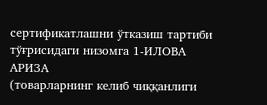сертификатлашни ўтказиш тартиби тўғрисидаги низомга 1-ИЛОВА
АРИЗА
(товарларнинг келиб чиққанлиги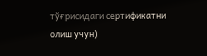тўғрисидаги сертификатни олиш учун)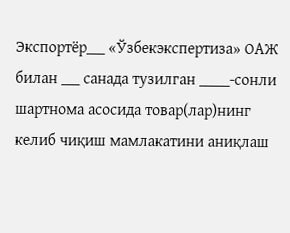Экспортёр___ «Ўзбекэкспертиза» ОАЖ билан ___ санада тузилган _____-сонли шартнома асосида товар(лар)нинг келиб чиқиш мамлакатини аниқлаш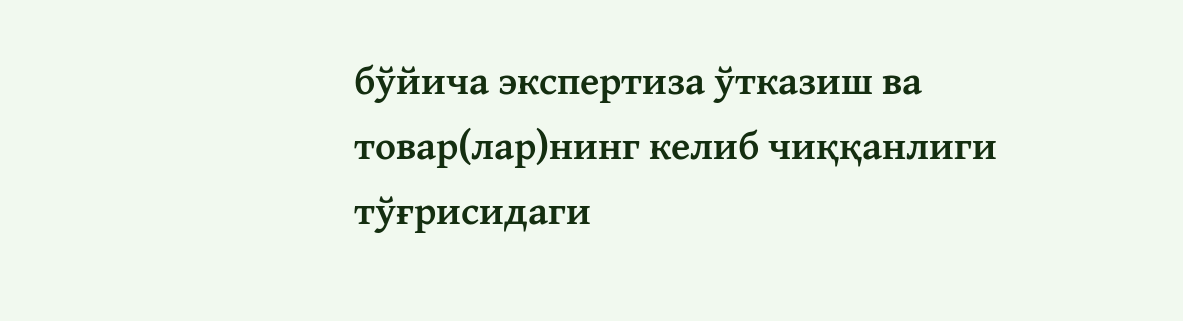бўйича экспертиза ўтказиш ва товар(лар)нинг келиб чиққанлиги тўғрисидаги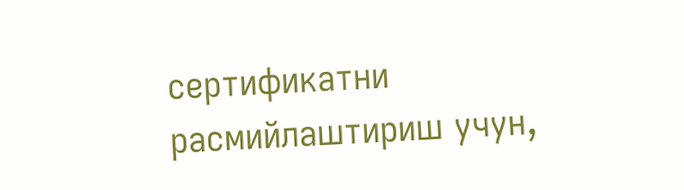сертификатни расмийлаштириш учун,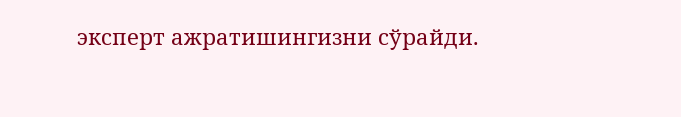эксперт ажратишингизни сўрайди.